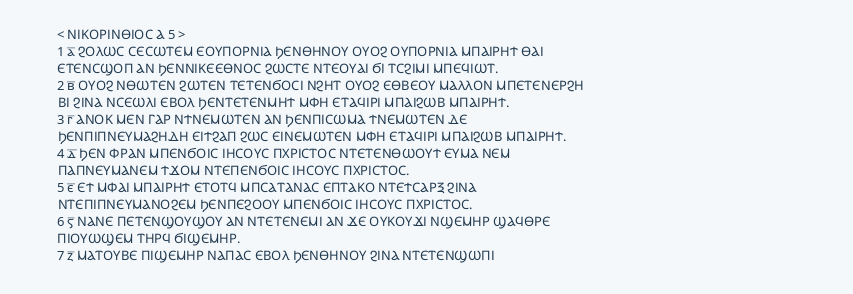< ⲚⲒⲔⲞⲢⲒⲚⲐⲒⲞⲤ Ⲁ 5 >
1 ⲁ̅ ϨⲞⲖⲰⲤ ⲤⲈⲤⲰⲦⲈⲘ ⲈⲞⲨⲠⲞⲢⲚⲒⲀ ϦⲈⲚⲐⲎⲚⲞⲨ ⲞⲨⲞϨ ⲞⲨⲠⲞⲢⲚⲒⲀ ⲘⲠⲀⲒⲢⲎϮ ⲐⲀⲒ ⲈⲦⲈⲚⲤϢⲞⲠ ⲀⲚ ϦⲈⲚⲚⲒⲔⲈⲈⲐⲚⲞⲤ ϨⲰⲤⲦⲈ ⲚⲦⲈⲞⲨⲀⲒ ϬⲒ ⲦⲤϨⲒⲘⲒ ⲘⲠⲈϤⲒⲰⲦ.
2 ⲃ̅ ⲞⲨⲞϨ ⲚⲐⲰⲦⲈⲚ ϨⲰⲦⲈⲚ ⲦⲈⲦⲈⲚϬⲞⲤⲒ ⲚϨⲎⲦ ⲞⲨⲞϨ ⲈⲐⲂⲈⲞⲨ ⲘⲀⲖⲖⲞⲚ ⲘⲠⲈⲦⲈⲚⲈⲢϨⲎ ⲂⲒ ϨⲒⲚⲀ ⲚⲤⲈⲰⲖⲒ ⲈⲂⲞⲖ ϦⲈⲚⲦⲈⲦⲈⲚⲘⲎϮ ⲘⲪⲎ ⲈⲦⲀϤⲒⲢⲒ ⲘⲠⲀⲒϨⲰⲂ ⲘⲠⲀⲒⲢⲎϮ.
3 ⲅ̅ ⲀⲚⲞⲔ ⲘⲈⲚ ⲄⲀⲢ ⲚϮⲚⲈⲘⲰⲦⲈⲚ ⲀⲚ ϦⲈⲚⲠⲒⲤⲰⲘⲀ ϮⲚⲈⲘⲰⲦⲈⲚ ⲆⲈ ϦⲈⲚⲠⲒⲠⲚⲈⲨⲘⲀϨⲎⲆⲎ ⲈⲒϮϨⲀⲠ ϨⲰⲤ ⲈⲒⲚⲈⲘⲰⲦⲈⲚ ⲘⲪⲎ ⲈⲦⲀϤⲒⲢⲒ ⲘⲠⲀⲒϨⲰⲂ ⲘⲠⲀⲒⲢⲎϮ.
4 ⲇ̅ ϦⲈⲚ ⲪⲢⲀⲚ ⲘⲠⲈⲚϬⲞⲒⲤ ⲒⲎⲤⲞⲨⲤ ⲠⲬⲢⲒⲤⲦⲞⲤ ⲚⲦⲈⲦⲈⲚⲐⲰⲞⲨϮ ⲈⲨⲘⲀ ⲚⲈⲘ ⲠⲀⲠⲚⲈⲨⲘⲀⲚⲈⲘ ϮϪⲞⲘ ⲚⲦⲈⲠⲈⲚϬⲞⲒⲤ ⲒⲎⲤⲞⲨⲤ ⲠⲬⲢⲒⲤⲦⲞⲤ.
5 ⲉ̅ ⲈϮ ⲘⲪⲀⲒ ⲘⲠⲀⲒⲢⲎϮ ⲈⲦⲞⲦϤ ⲘⲠⲤⲀⲦⲀⲚⲀⲤ ⲈⲠⲦⲀⲔⲞ ⲚⲦⲈϮⲤⲀⲢⲜ ϨⲒⲚⲀ ⲚⲦⲈⲠⲒⲠⲚⲈⲨⲘⲀⲚⲞϨⲈⲘ ϦⲈⲚⲠⲈϨⲞⲞⲨ ⲘⲠⲈⲚϬⲞⲒⲤ ⲒⲎⲤⲞⲨⲤ ⲠⲬⲢⲒⲤⲦⲞⲤ.
6 ⲋ̅ ⲚⲀⲚⲈ ⲠⲈⲦⲈⲚϢⲞⲨϢⲞⲨ ⲀⲚ ⲚⲦⲈⲦⲈⲚⲈⲘⲒ ⲀⲚ ϪⲈ ⲞⲨⲔⲞⲨϪⲒ ⲚϢⲈⲘⲎⲢ ϢⲀϤⲐⲢⲈ ⲠⲒⲞⲨⲰϢⲈⲘ ⲦⲎⲢϤ ϬⲒϢⲈⲘⲎⲢ.
7 ⲍ̅ ⲘⲀⲦⲞⲨⲂⲈ ⲠⲒϢⲈⲘⲎⲢ ⲚⲀⲠⲀⲤ ⲈⲂⲞⲖ ϦⲈⲚⲐⲎⲚⲞⲨ ϨⲒⲚⲀ ⲚⲦⲈⲦⲈⲚϢⲰⲠⲒ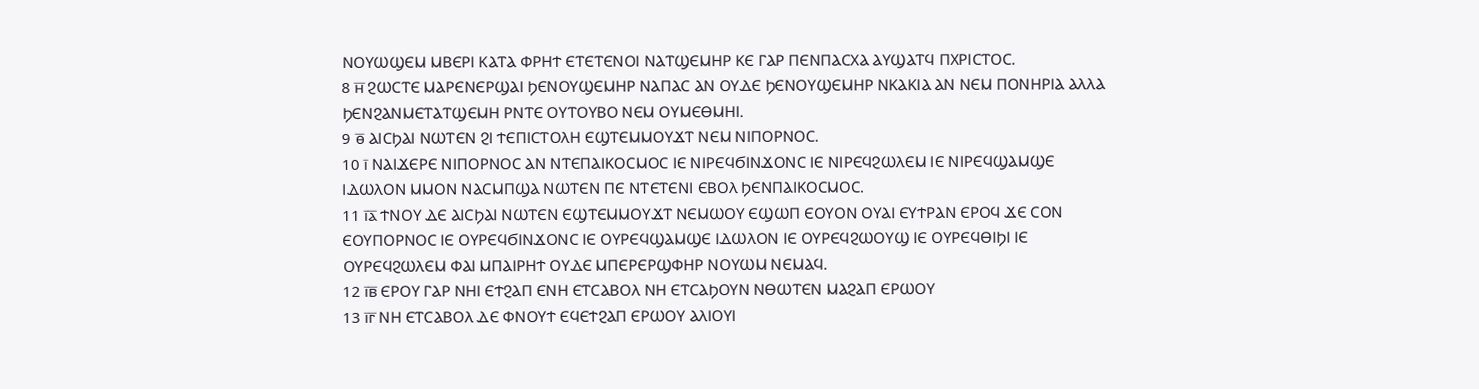ⲚⲞⲨⲰϢⲈⲘ ⲘⲂⲈⲢⲒ ⲔⲀⲦⲀ ⲪⲢⲎϮ ⲈⲦⲈⲦⲈⲚⲞⲒ ⲚⲀⲦϢⲈⲘⲎⲢ ⲔⲈ ⲄⲀⲢ ⲠⲈⲚⲠⲀⲤⲬⲀ ⲀⲨϢⲀⲦϤ ⲠⲬⲢⲒⲤⲦⲞⲤ.
8 ⲏ̅ ϨⲰⲤⲦⲈ ⲘⲀⲢⲈⲚⲈⲢϢⲀⲒ ϦⲈⲚⲞⲨϢⲈⲘⲎⲢ ⲚⲀⲠⲀⲤ ⲀⲚ ⲞⲨⲆⲈ ϦⲈⲚⲞⲨϢⲈⲘⲎⲢ ⲚⲔⲀⲔⲒⲀ ⲀⲚ ⲚⲈⲘ ⲠⲞⲚⲎⲢⲒⲀ ⲀⲖⲖⲀ ϦⲈⲚϨⲀⲚⲘⲈⲦⲀⲦϢⲈⲘⲎ ⲢⲚⲦⲈ ⲞⲨⲦⲞⲨⲂⲞ ⲚⲈⲘ ⲞⲨⲘⲈⲐⲘⲎⲒ.
9 ⲑ̅ ⲀⲒⲤϦⲀⲒ ⲚⲰⲦⲈⲚ ϨⲒ ϮⲈⲠⲒⲤⲦⲞⲖⲎ ⲈϢⲦⲈⲘⲘⲞⲨϪⲦ ⲚⲈⲘ ⲚⲒⲠⲞⲢⲚⲞⲤ.
10 ⲓ̅ ⲚⲀⲒϪⲈⲢⲈ ⲚⲒⲠⲞⲢⲚⲞⲤ ⲀⲚ ⲚⲦⲈⲠⲀⲒⲔⲞⲤⲘⲞⲤ ⲒⲈ ⲚⲒⲢⲈϤϬⲒⲚϪⲞⲚⲤ ⲒⲈ ⲚⲒⲢⲈϤϨⲰⲖⲈⲘ ⲒⲈ ⲚⲒⲢⲈϤϢⲀⲘϢⲈ ⲒⲆⲰⲖⲞⲚ ⲘⲘⲞⲚ ⲚⲀⲤⲘⲠϢⲀ ⲚⲰⲦⲈⲚ ⲠⲈ ⲚⲦⲈⲦⲈⲚⲒ ⲈⲂⲞⲖ ϦⲈⲚⲠⲀⲒⲔⲞⲤⲘⲞⲤ.
11 ⲓ̅ⲁ̅ ϮⲚⲞⲨ ⲆⲈ ⲀⲒⲤϦⲀⲒ ⲚⲰⲦⲈⲚ ⲈϢⲦⲈⲘⲘⲞⲨϪⲦ ⲚⲈⲘⲰⲞⲨ ⲈϢⲰⲠ ⲈⲞⲨⲞⲚ ⲞⲨⲀⲒ ⲈⲨϮⲢⲀⲚ ⲈⲢⲞϤ ϪⲈ ⲤⲞⲚ ⲈⲞⲨⲠⲞⲢⲚⲞⲤ ⲒⲈ ⲞⲨⲢⲈϤϬⲒⲚϪⲞⲚⲤ ⲒⲈ ⲞⲨⲢⲈϤϢⲀⲘϢⲈ ⲒⲆⲰⲖⲞⲚ ⲒⲈ ⲞⲨⲢⲈϤϨⲰⲞⲨϢ ⲒⲈ ⲞⲨⲢⲈϤⲐⲒϦⲒ ⲒⲈ ⲞⲨⲢⲈϤϨⲰⲖⲈⲘ ⲪⲀⲒ ⲘⲠⲀⲒⲢⲎϮ ⲞⲨⲆⲈ ⲘⲠⲈⲢⲈⲢϢⲪⲎⲢ ⲚⲞⲨⲰⲘ ⲚⲈⲘⲀϤ.
12 ⲓ̅ⲃ̅ ⲈⲢⲞⲨ ⲄⲀⲢ ⲚⲎⲒ ⲈϮϨⲀⲠ ⲈⲚⲎ ⲈⲦⲤⲀⲂⲞⲖ ⲚⲎ ⲈⲦⲤⲀϦⲞⲨⲚ ⲚⲐⲰⲦⲈⲚ ⲘⲀϨⲀⲠ ⲈⲢⲰⲞⲨ
13 ⲓ̅ⲅ̅ ⲚⲎ ⲈⲦⲤⲀⲂⲞⲖ ⲆⲈ ⲪⲚⲞⲨϮ ⲈϤⲈϮϨⲀⲠ ⲈⲢⲰⲞⲨ ⲀⲖⲒⲞⲨⲒ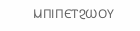ⲘⲠⲒⲠⲈⲦϨⲰⲞⲨ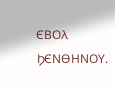ⲈⲂⲞⲖ ϦⲈⲚⲐⲎⲚⲞⲨ.